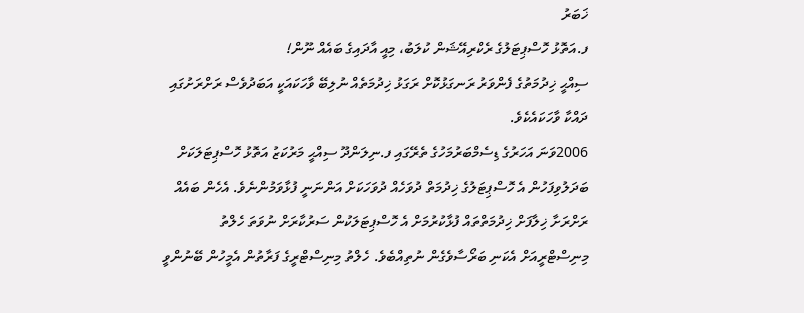ޚަބަރު
ފ.އަތޮޅު ހޮސްޕިޓަލުގެ ރެކްރިއޭޝަން ކުލަބު، މިއީ އާދައިގެ ބައެއް ނޫން!
ސިއްޙީ ޚިދުމަތުގެ ފެންވަރު ރަނގަޅުކޮށް ރަގަޅު ޚިދުމަތެއް ނުލިބޭ ވާހަކައަކީ އަބަދުވެސް ރަށްރަށުގައި ދައްކާ ވާހަކައެކެވެ.
2006ވަނަ އަހަރުގެ ޑިސެމްބަރުމަހުގެ ތެރޭގައި ފ.ނިލަންދޫ ސިއްޙީ މަރުކަޒު އަތޮޅު ހޮސްޕިޓަލަކަށް ބަދަލުވިފަހުން އެ ހޮސްޕިޓަލުގެ ޚިދުމަތް ދުވަހެއް ދުވަހަކަށް އަންނަނީ ފުޅާވަމުންނެވެ. އެހެން ބައެއް ރަށްރަށާ ޚިލާފަށް ޚިދުމަތްތައް ފުޅާކުރުމަށް އެ ހޮސްޕިޓަލަކުން ސަރުކާރަށް ނުވަތަ ހެލްތު މިނިސްޓްރީއަށް އެކަނި ބަރޯސާވެގެން ނުތިއްބެވެ. ހެލްތު މިނިސްޓްރީގެ ފަރާތުން އެމީހުން ބޭނުންވީ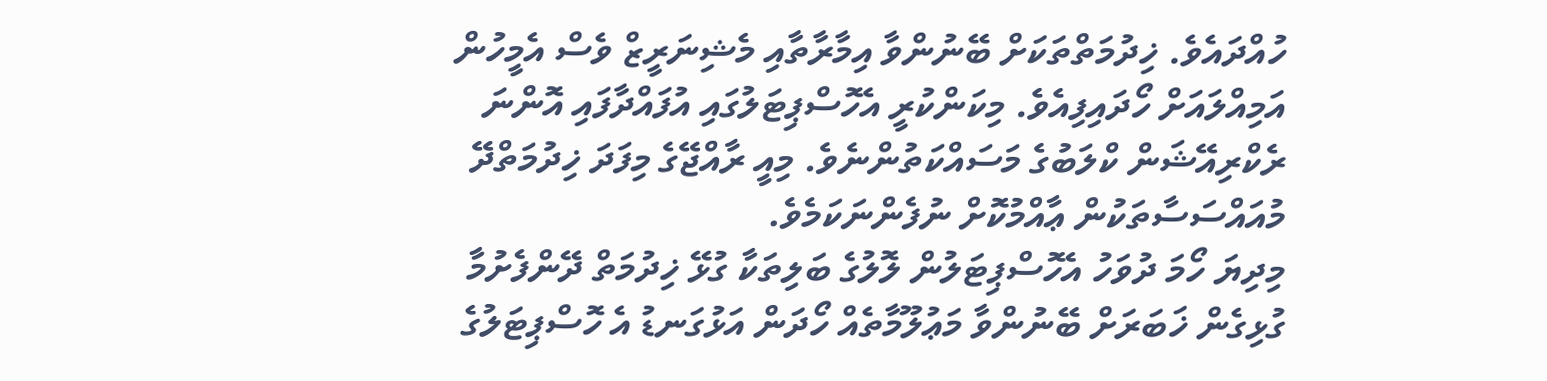ހުއްދައެވެ. ޚިދުމަތްތަކަށް ބޭނުންވާ އިމާރާތާއި މެޝިނަރީޒް ވެސް އެމީހުން އަމިއްލައަށް ހޯދައިފިއެވެ. މިކަންކުރީ އެހޮސްޕިޓަލުގައި އުފައްދާފައި އޮންނަ ރެކްރިއޭޝަން ކްލަބުގެ މަސައްކަތުންނެވެ. މިއީ ރާއްޖޭގެ މިފަދަ ޚިދުމަތްދޭ މުއައްސަސާތަކުން ޢާއްމުކޮށް ނުފެންނަކަމެވެ.
މިދިޔަ ހޯމަ ދުވަހު އެހޮސްޕިޓަލުން ލޮލުގެ ބަލިތަކާ ގުޅޭ ޚިދުމަތް ދޭންފެށުމާ ގުޅިގެން ޚަބަރަށް ބޭނުންވާ މަޢުލޫމާތެއް ހޯދަން އަޅުގަނޑު އެ ހޮސްޕިޓަލުގެ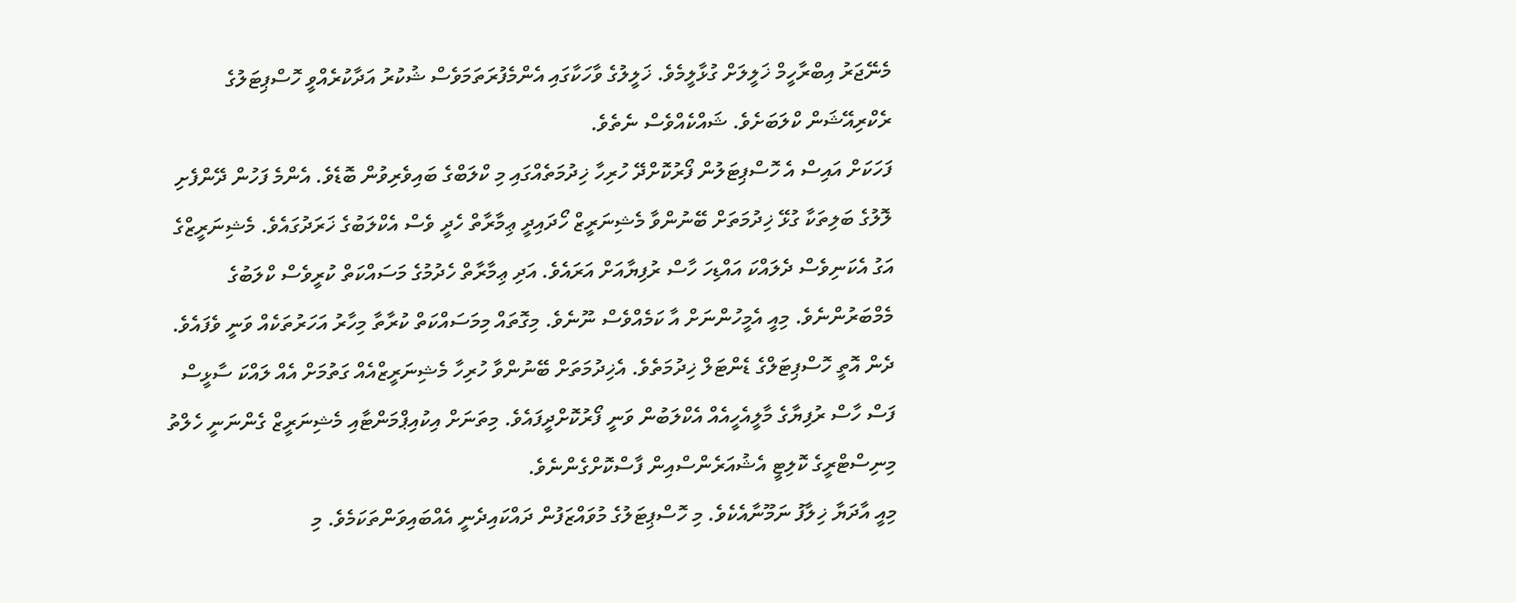މެނޭޖަރު އިބްރާހީމް ޚަލީލަށް ގުޅާލީމެވެ. ޚަލީލުގެ ވާހަކާގައި އެންމެފުރަތަމަވެސް ޝުކުރު އަދާކުރެއްވީ ހޮސްޕިޓަލުގެ ރެކްރިއޭޝަން ކްލަބަށެވެ. ޝައްކެއްވެސް ނެތެވެ.
ފަހަކަށް އައިސް އެ ހޮސްޕިޓަލުން ފޯރުކޮށްދޭ ހުރިހާ ޚިދުމަތެއްގައި މި ކްލަބްގެ ބައިވެރިވުން ބޮޑެވެ. އެންމެ ފަހުން ދޭންފެށި ލޮލުގެ ބަލިތަކާ ގުޅޭ ޚިދުމަތަށް ބޭނުންވާ މެޝިނަރީޒް ހޯދައިދީ ޢިމާރާތް ހެދީ ވެސް އެކްލަބުގެ ޚަރަދުގައެވެ. މެޝިނަރީޒްގެ އަގު އެކަނިވެސް ދެލައްކަ އައްޑިހަ ހާސް ރުފިޔާއަށް އަރައެވެ. އަދި ޢިމާރާތް ހެދުމުގެ މަސައްކަތް ކުރީވެސް ކްލަބުގެ މެމްބަރުންނެވެ. މިއީ އެމީހުންނަށް އާ ކަމެއްވެސް ނޫނެވެ. މިގޮތައް މިމަސައްކަތް ކުރާތާ މިހާރު އަހަރުތަކެއް ވަނީ ވެފައެވެ.
ދެން އޮތީ ހޮސްޕިޓަލްގެ ޑެންޓަލް ޚިދުމަތެވެ. އެޚިދުމަތަށް ބޭނުންވާ ހުރިހާ މެޝިނަރީޒްއެއް ގަތުމަށް އެއް ލައްކަ ސާޅީސް ފަސް ހާސް ރުފިޔާގެ މާލީއެހީއެއް އެކްލަބުން ވަނީ ފޯރުކޮށްދީފައެވެ. މިތަނަށް އިކުއިޕްމަންޓާއި މެޝިނަރީޒް ގެންނަނީ ހެލްތު މިނިސްޓްރީގެ ކޮލިޓީ އެޝުއަރެންސްއިން ފާސްކޮށްގެންނެވެ.
މިއީ އާދަޔާ ޚިލާފު ނަމޫނާއެކެވެ. މި ހޮސްޕިޓަލުގެ މުވައްޒަފުން ދައްކައިދެނީ އެއްބައިވަންތަކަމެވެ. މި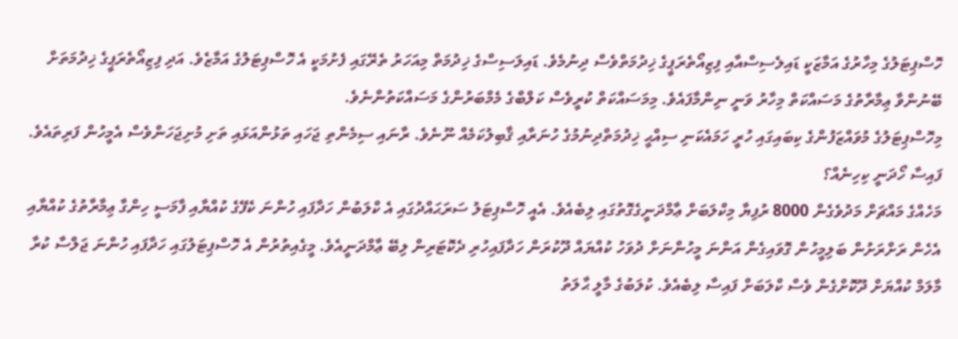ހޮސްޕިޓަލުގެ މިހާރުގެ އަމާޒަކީ ޑައިލެސިސްއާއި ފިޒިއޯތެރަޕީގެ ޚިދުމަތްވެސް ދިނުމެވެ. ޑައިލަސިސްގެ ޚިދުމަތް މިއަހަރު ތެރޭގައި ފެށުމަކީ އެ ހޮސްޕިޓަލުގެ އަމާޒެވެ. އަދި ފިޒިއޯތެރަޕީގެ ޚިދުމަތަށް ބޭނުންވާ ޢިމާރާތުގެ މަސައްކަތް މިހާރު ވަނީ ނިންމާފައެވެ. މިމަސައްކަތް ކުރީވެސް ކަލްބްގެ މެމްބަރުންގެ މަސައްކަތުންނެވެ.
މިހޮސްޕިޓަލުގެ މުވައްޒަފުންގެ ކިބައިގައި ހުރީ ހަމައެކަނި ސިއްޙީ ޚިދުމަތްދިނުމުގެ ހުނަރާއި ޤާބިލުކަމެއް ނޫނެވެ. ރާނައި ސިމެންތި ޖަހައި ތަޅުންއަޅައި ތަށި މުށިޖަހަންވެސް އެމީހުން ފަރިތައެވެ.
ފައިސާ ހޯދަނީ ކިހިނެއް؟
މަހެއްގެ މައްޗަށް މަދުވެގެން 8000 ރުފިޔާ މިކްލަބަށް ޢާމްދަނީގެގޮތުގައި ލިބެއެވެ. އެއީ ހޮސްޕިޓަލު ސަރަޙައްދުގައި އެ ކްލަބުން ހަދާފައި ހުންނަ ކެފޭގެ ކުއްޔާއި ފާމަސީ ހިންގާ ޢިމާރާތުގެ ކުއްޔާއި އެހެން ރަށްރަށުން ބަލިމީހުން ގޮވައިގެން އަންނަ މީހުންނަށް ދުވަހު ކުއްޔައް ދޫކުރަން ހަދާފައިހުރި ދެކޮޓަރިން ލިބޭ ޢާމްދަނީއެވެ. މީގެއިތުރުން އެ ހޮސްޕިޓަލުގައި ހަދާފައި ހުންނަ ޖަލްސާ ކުރާ މާލަމް ކުއްޔަށް ދޫކޮށްގެން ވެސް ކްލަބަށް ފައިސާ ލިބެއެވެ. ކުލަބުގެ މާލީ ޙާލަތު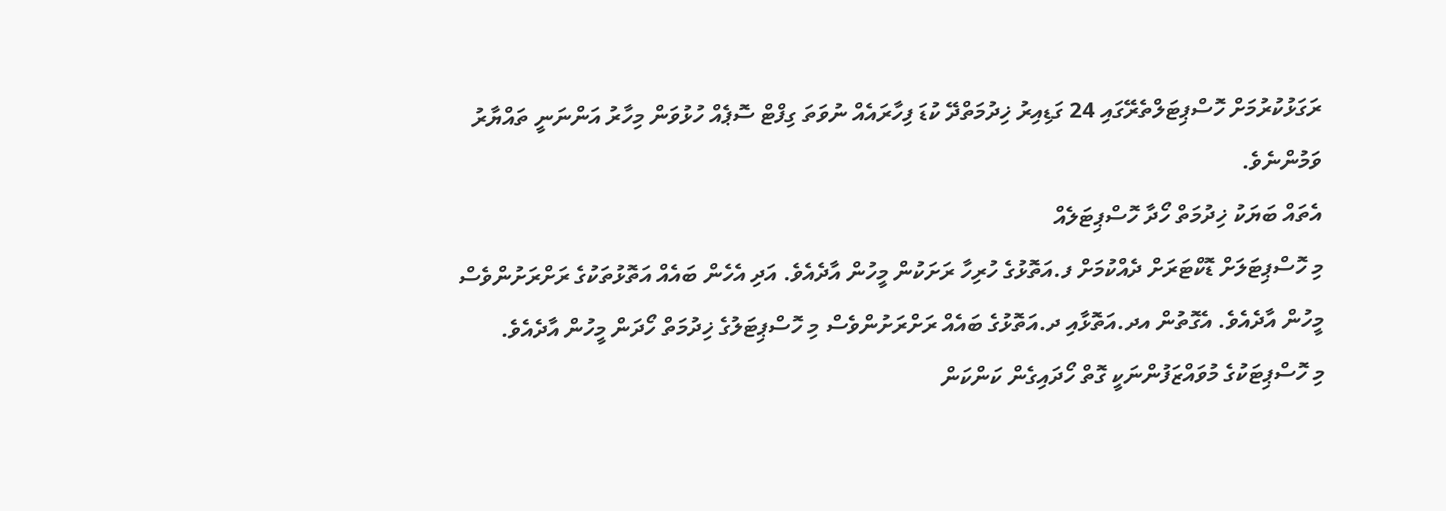ރަގަޅުކުރުމަށް ހޮސްޕިޓަލްތެރޭގައި 24 ގަޑިއިރު ޚިދުމަތްދޭ ކުޑަ ފިހާރައެއް ނުވަތަ ގިފްޓް ސޮޕެއް ހުޅުވަން މިހާރު އަންނަނީ ތައްޔާރު ވަމުންނެވެ.
އެތައް ބަޔަކު ޚިދުމަތް ހޯދާ ހޮސްޕިޓަލެއް
މި ހޮސްޕިޓަލަށް ޑޮކްޓަރަށް ދެއްކުމަށް ފ.އަތޮޅުގެ ހުރިހާ ރަށަކުން މީހުން އާދެއެވެ. އަދި އެހެން ބައެއް އަތޮޅުތަކުގެ ރަށްރަށުންވެސް މީހުން އާދެއެވެ. އެގޮތުން އދ.އަތޮޅާއި ދ.އަތޮޅުގެ ބައެއް ރަށްރަށުންވެސް މި ހޮސްޕިޓަލުގެ ޚިދުމަތް ހޯދަން މީހުން އާދެއެވެ.
މި ހޮސްޕިޓަކުގެ މުވައްޒަފުންނަކީ ގޮތް ހޯދައިގެން ކަންކަން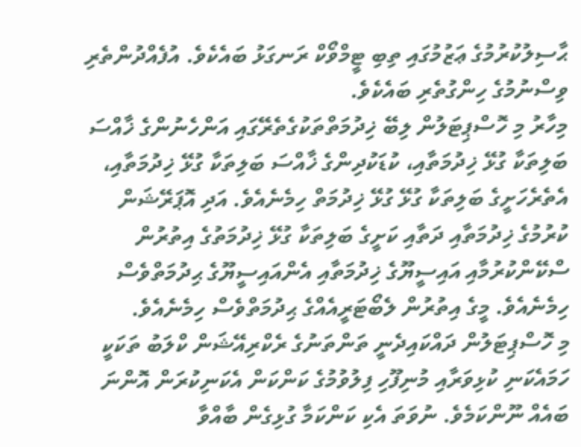ޙާސިލުކުރުމުގެ ޢަޒުމުގައި ތިބި ޓީމްވޯކް ރަނގަޅު ބައެކެވެ. އުފެއްދުންތެރި ވިސްނުމުގެ ހިންގުތެރި ބައެކެވެ.
މިހާރު މި ހޮސްޕިޓަލުން ލިބޭ ޚިދުމަތްތަކުގެތެރޭގައި އަންހެނުންގެ ޚާއްސަ ބަލިތަކާ ގުޅޭ ޚިދުމަތާއި، ކުޑަކުދިންގެ ޚާއްސަ ބަލިތަކާ ގުޅޭ ޚިދުމަތާއި، އެތެރެހަށީގެ ބަލިތަކާ ގުޅޭ ގުޅޭ ޚިދުމަތް ހިމެނެއެވެ. އަދި އޮޕަރޭޝަން ކުރުމުގެ ޚިދުމަތާއި ދަތާއި ކަށީގެ ބަލިތަކާ ގުޅޭ ޚިދުމަތުގެ އިތުރުން ސްކޭންކުރުމާއި އައިސީޔޫގެ ޚިދުމަތާއި އެންއައިސީޔޫގެ ޙިދުމަތްވެސް ހިމެނެއެވެ. މީގެ އިތުރުން ލެބޯޓަރީއެއްގެ ޙިދުމަތްވެސް ހިމެނެއެވެ.
މި ހޮސްޕިޓަލުން ދައްކައިދެނީ ތަންތަނުގެ ރެކްރިއޭޝަން ކްލަބު ތަކަކީ ހަމައެކަނި ކުޅިވަރާއި މުނިފޫހި ފިލުވުމުގެ ކަންކަން އެކަނިކުރަން އޮންނަ ބައެއް ނޫންކަމެވެ. ނުވަތަ އެކި ކަންކަމާ ގުޅިގެން ބާއްވާ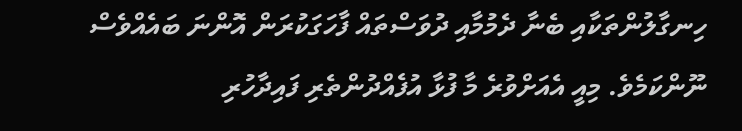ހިނގާލުންތަކާއި ބެނާ ދެމުމާއި ދުވަސްތައް ފާހަގަކުރަން އޮންނަ ބައެއްވެސް ނޫންކަމެވެ. މިއީ އެއަށްވުރެ މާ ފުޅާ އުފެއްދުންތެރި ފައިދާހުރި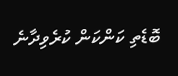ބޮޑެތި ކަންކަން ކުރެވިދާނެ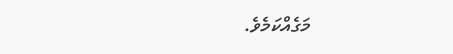މަގެއްކަމެވެ.